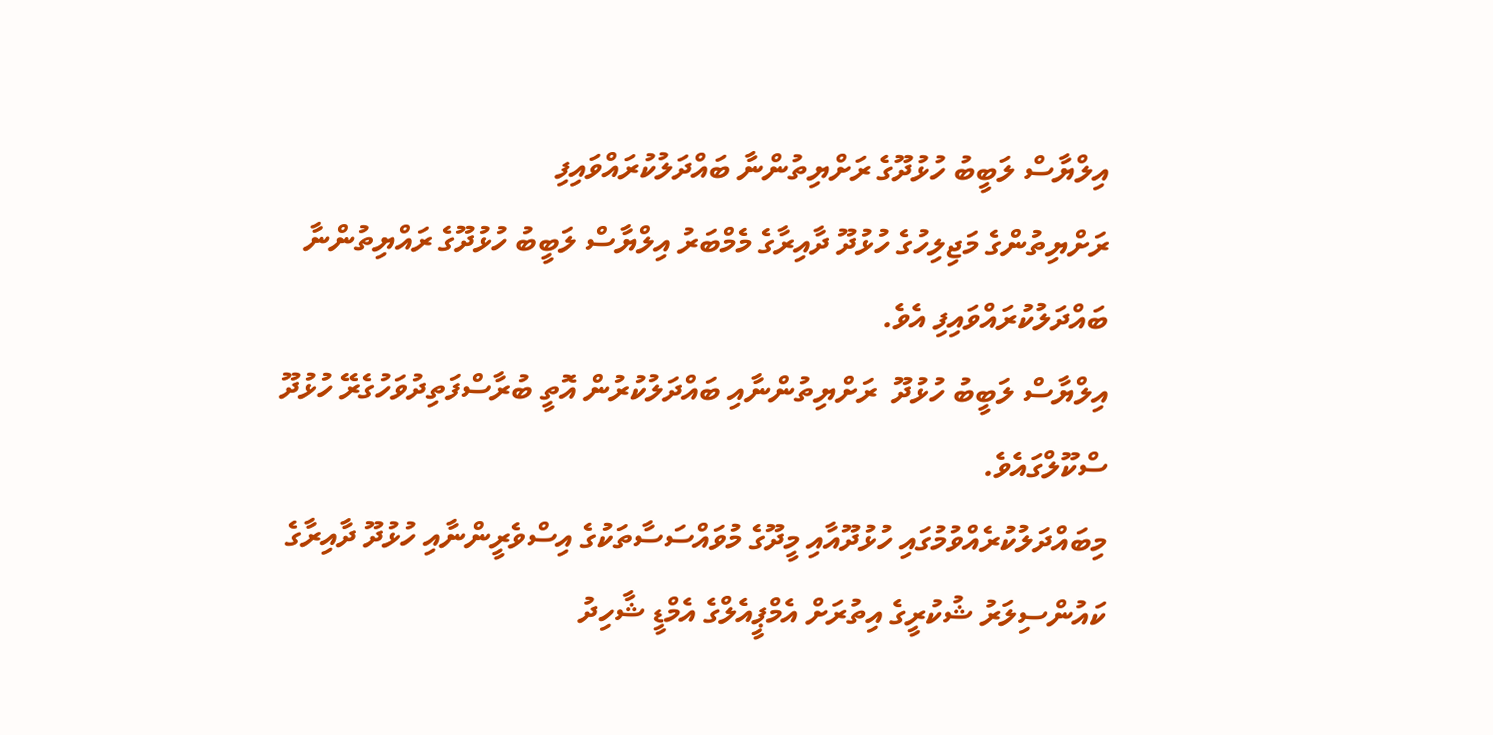އިލްޔާސް ލަބީބު ހުޅުދޫގެ ރަށްޔިތުންނާ ބައްދަލުކުރައްވައިފި
ރަށްޔިތުންގެ މަޖިލިހުގެ ހުޅުދޫ ދާއިރާގެ މެމްބަރު އިލްޔާސް ލަބީބު ހުޅުދޫގެ ރައްޔިތުންނާ ބައްދަލުކުރައްވައިފި އެވެ.
އިލްޔާސް ލަބީބު ހުޅުދޫ  ރަށްޔިތުންނާއި ބައްދަލުކުރުން އޮތީ ބުރާސްފަތިދުވަހުގެރޭ ހުޅުދޫ ސްކޫލްގައެވެ.
މިބައްދަލުކުރެއްވުމުގައި ހުޅުދޫއާއި މީދޫގެ މުވައްސަސާތަކުގެ އިސްވެރީންނާއި ހުޅުދޫ ދާއިރާގެ ކައުންސިލަރު ޝުކުރީގެ އިތުރަށް އެމްޕީއެލްގެ އެމްޑީ ޝާހިދު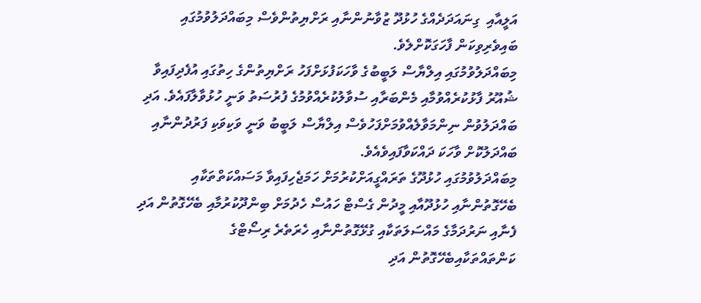އަލީއާއި  ގިނައަދަދެއްގެ ހުޅުދޫ ޒުވާނުންނާއި ރަށްޔިތުންވެސް މިބައްދަލުވުމުގައި  ބައިވެރިވިކަން ފާހަގަކޮށްލެވެ.
މިބައްދަލުވުމުގައި އިލްޔާސް ލަބީބުގެ ވާހަކަފުޅަށްފަހު ރަށްޔިތުންގެ ހިތުގައި އުފެދިފައިވާ ޝުއޫރު ފާޅުކުރެއްވުމާއި މެންބަރާއި ސުވާލުކުރެއްވުމުގެ ފުރުސަތު ވަނީ ހުޅުވާލާފައެވެ. އަދި ބައްދަލުވުން ނިންމަވާލެއްވުމަށްފަހުވެސް އިލްޔާސް ލަބީބު ވަނީ ވަކިވަކި ފަރުދުންނާއި ބައްދަލުކޮށް ވާހަކަ ދައްކަވާފައިވެއެވެ.
މިބައްދަލުވުމުގައި ހުޅުދޫގެ ތަރައްގީއަށްކުރުމަށް ހަމަޖެހިފައިވާ މަސައްކަތްތަކާއި ބެހޭގޮތުންނާއި ހުޅުދޫއާއި މީދުން ގެސްޓް ހައުސް ހެދުމަށް ބިންދޫކުރުމާއި ބެހޭގޮތުން އަދި  ފެނާއި ނަރުދަމާގެ މައްސަލަތަކާއި ގުޅޭގޮތުންނާއި ހެރަތެރެ ރިސޯޓްގެ ކަންތައްތަކާއިބެހޭގޮތުން އަދި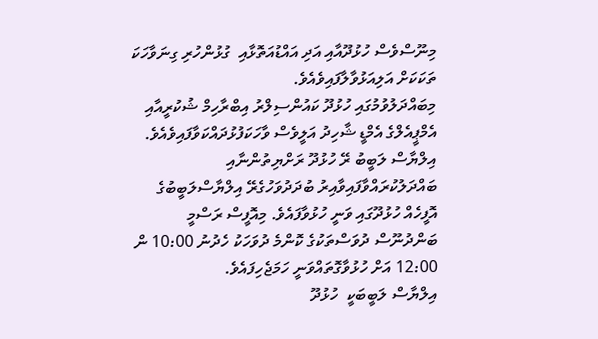މިނޫސްވެސް ހުޅުދޫއާއި އަދި އައްޑުއަތޮޅާއި  ގުޅުންހުރި ގިނަވާހަކަ ތަކަކަށް އަލިއަޅުވާލާފައިވެއެވެ.
މިބައްދަލުވުމުގައި ހުޅުދޫ ކައުންސިލްރު އިބްރާހިމް ޝުކުރީއާއި އެމްޕީއެލްގެ އެމްޑީ ޝާހިދު އަލީވެސް ވާހަކަފުޅުދައްކަވާފައިވެއެވެ.
އިލްޔާސް ލަބީބު ރޭ ހުޅުދޫ ރަށްޔިތުންނާއި ބައްދަލުކުރައްވާފައިވާއިރު ބުދަދުވަހުގެރޭ އިލްޔާސްލަބީބުގެ އޮފީހެއް ހުޅުދޫގައި ވަނީ ހުޅުވާފައެވެ. މިއޮފީސް ރަސްމީ ބަންދުނޫސް ދުވަސްތަކުގެ ކޮންމެ ދުވަހަކު ހެދުނު 10:00 ން 12:00 އަށް ހުޅުވާގޮތައްވަނީ ހަމަޖެހިފައެވެ.
އިލްޔާސް ލަބީބަކީ  ހުޅުދޫ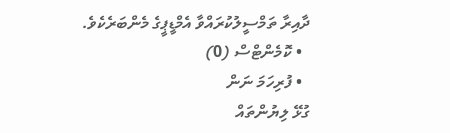ދާއިރާ ތަމްސީލުކުރައްވާ އެމްޑީޕީގެ މެންބަރެކެވެ.
  • ކޮމެންޓްސް (0)
  • ފުރިހަމަ ނަން
ގުޅޭ ލިޔުންތައް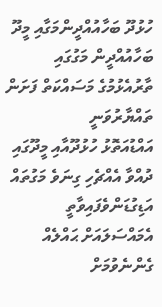ހުޅުދޫ ބަހާއުއްދީންމަގާއި މީދޫ ބަހާއުއްދީން މަގުގައި ތާރުއެޅުމުގެ މަސައްކަތް ފަށަން ތައްޔާރުވަނީ
އައްޑުއަތޮޅު ހުޅުދޫއާއި މީދޫގައި ދުއްވާ އެއްޗެހި ގިނަވެ މަގުތައް އަޑިގުޑަންވެފައިވާތީ އެމައްސަލައަށް ޙައްލެއް ގެންނެވުމަށް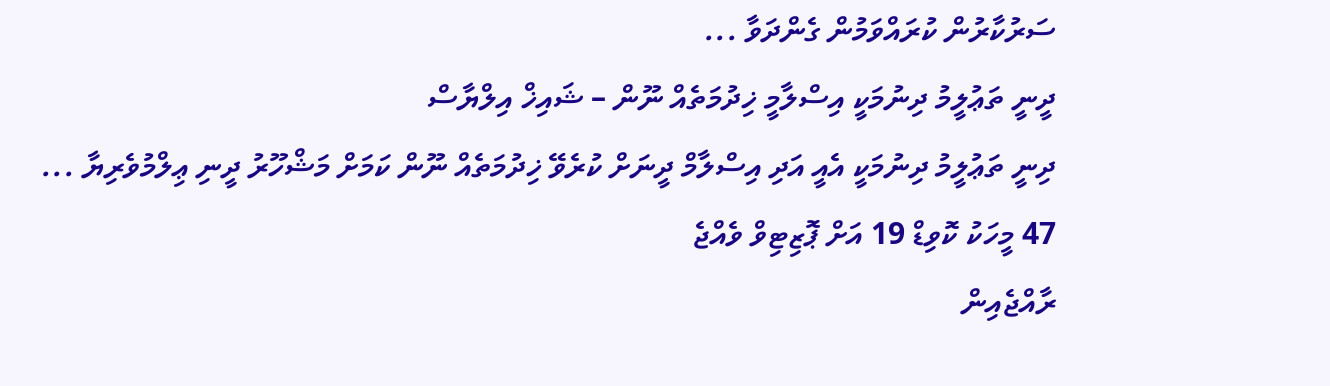ސަރުކާރުން ކުރައްވަމުން ގެންދަވާ ...
ދީނީ ތަޢުލީމު ދިނުމަކީ އިސްލާމީ ޚިދުމަތެއް ނޫން – ޝައިޚް އިލްޔާސް
ދިނީ ތަޢުލީމު ދިނުމަކީ އެއީ އަދި އިސްލާމް ދީނަށް ކުރެވޭ ޚިދުމަތެއް ނޫން ކަމަށް މަޝްހޫރު ދީނި ޢިލްމުވެރިޔާ ...
47 މީހަކު ކޮވިޑް 19 އަށް ޕޮޒިޓިވް ވެއްޖެ
ރާއްޖެއިން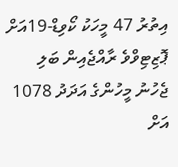އިތުރު 47 މީހަކު ކޯވިޑް-19އަށް ޕޮޒިޓިވްވެ ރާއްޖެއިން ބަލި ޖެހުނު މީހުންގެ އަދަދު 1078 އަށް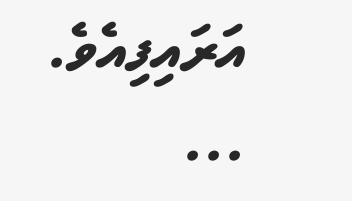އަރައިފިއެވެ. ...